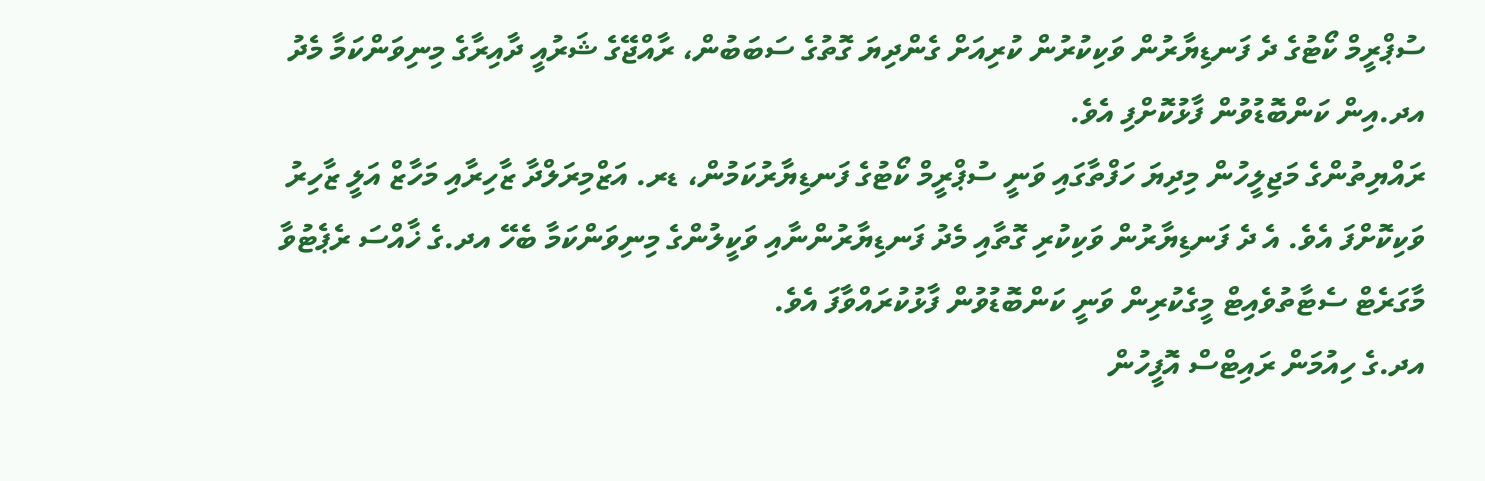ސުޕްރީމް ކޯޓުގެ ދެ ފަނޑިޔާރުން ވަކިކުރުން ކުރިއަށް ގެންދިޔަ ގޮތުގެ ސަބަބުން، ރާއްޖޭގެ ޝަރުއީ ދާއިރާގެ މިނިވަންކަމާ މެދު އދ.އިން ކަންބޮޑުވުން ފާޅުކޮށްފި އެވެ.
ރައްޔިތުންގެ މަޖިލީހުން މިދިޔަ ހަފްތާގައި ވަނީ ސުޕްރީމް ކޯޓުގެ ފަނޑިޔާރުކަމުން، ޑރ. އަޒްމިރަލްދާ ޒާހިރާއި މަހާޒް އަލީ ޒާހިރު ވަކިކޮށްފަ އެވެ. އެ ދެ ފަނޑިޔާރުން ވަކިކުރި ގޮތާއި މެދު ފަނޑިޔާރުންނާއި ވަކީލުންގެ މިނިވަންކަމާ ބެހޭ އދ.ގެ ޚާއްސަ ރެޕެޓުވާ މާގަރެޓް ސެޓާތުވެއިޓް މީގެކުރިން ވަނީ ކަންބޮޑުވުން ފާޅުކުރައްވާފަ އެވެ.
އދ.ގެ ހިއުމަން ރައިޓްސް އޮފީހުން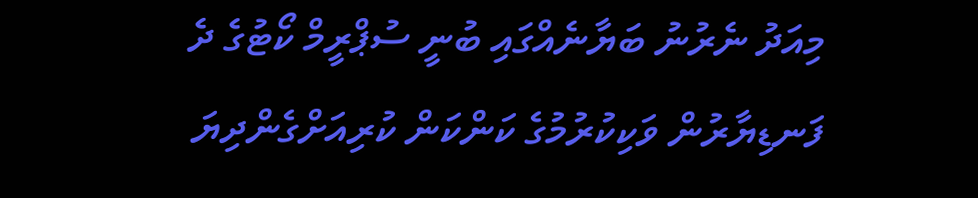މިއަދު ނެރުނު ބަޔާނެއްގައި ބުނީ ސުޕްރީމް ކޯޓުގެ ދެ ފަނޑިޔާރުން ވަކިކުރުމުގެ ކަންކަން ކުރިއަށްގެންދިޔަ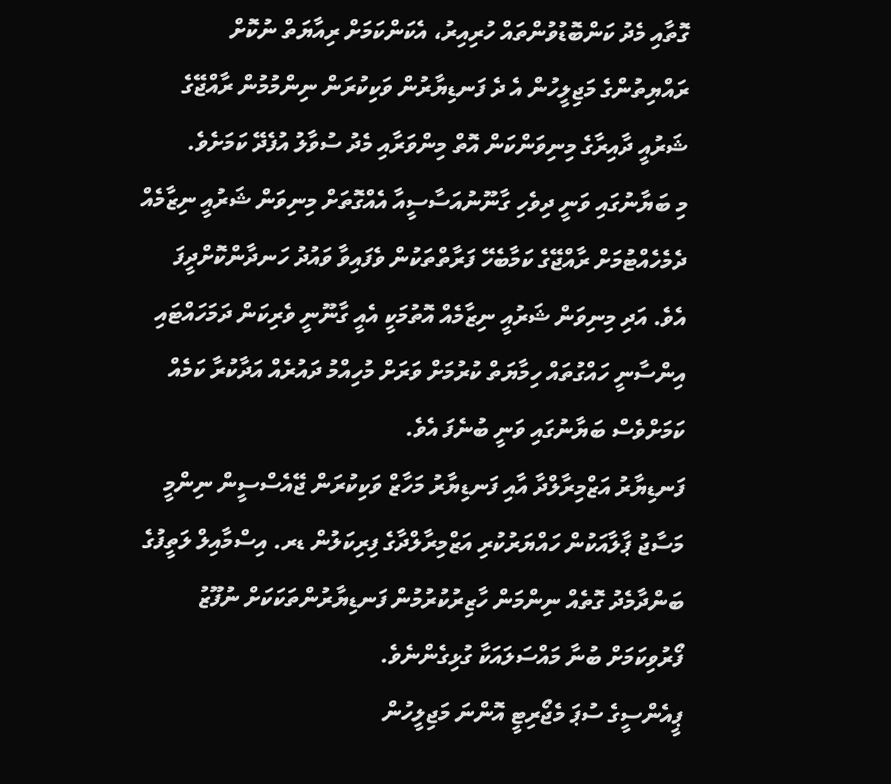ގޮތާއި މެދު ކަންބޮޑުވުންތައް ހުރިއިރު، އެކަންކަމަށް ރިއާޔަތް ނުކޮށް ރައްޔިތުންގެ މަޖިލީހުން އެ ދެ ފަނޑިޔާރުން ވަކިކުރަން ނިންމުމުން ރާއްޖޭގެ ޝަރުއީ ދާއިރާގެ މިނިވަންކަން އޮތް މިންވަރާއި މެދު ސުވާލު އުފެދޭ ކަމަށެވެ.
މި ބަޔާނުގައި ވަނީ ދިވެހި ގާނޫނުއަސާސީއާ އެއްގޮތަށް މިނިވަން ޝަރުއީ ނިޒާމެއް ދެމެހެއްޓުމަށް ރާއްޖޭގެ ކަމާބެހޭ ފަރާތްތަކުން ވެފައިވާ ވައުދު ހަނދާންކޮށްދީފަ އެވެ. އަދި މިނިވަން ޝަރުއީ ނިޒާމެއް އޮތުމަކީ އެއީ ގާނޫނީ ވެރިކަން ދަމަހައްޓައި އިންސާނީ ހައްގުތައް ހިމާޔަތް ކުރުމަށް ވަރަށް މުހިއްމު ދައުރެއް އަދާކުރާ ކަމެއް ކަމަށްވެސް ބަޔާނުގައި ވަނީ ބުނެފަ އެވެ.
ފަނޑިޔާރު އަޒްމިރާލްދާ އާއި ފަނޑިޔާރު މަހާޒް ވަކިކުރަން ޖޭއެސްސީން ނިންމީ މަސާޖު ޕާލާއަކުން ހައްޔަރުކުރި އަޒްމިރާލްދާގެ ފިރިކަލުން ޑރ. އިސްމާއިލް ލަތީފުގެ ބަންދާމެދު ގޮތެއް ނިންމަން ހާޒިރުކުރުމުން ފަނޑިޔާރުންތަކަކަށް ނުފޫޒު ފޯރުވިކަމަށް ބުނާ މައްސަލައަކާ ގުޅިގެންނެވެ.
ޕީއެންސީގެ ސުޕަ މެޖޯރިޓީ އޮންނަ މަޖިލީހުން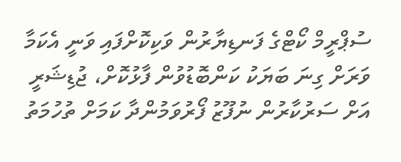ސުޕްރީމް ކޯޓްގެ ފަނޑިޔާރުން ވަކިކޮށްފައި ވަނީ އެކަމާ ވަރަށް ގިނަ ބަޔަކު ކަންބޮޑުވުން ފާޅުކޮށް، ޖުޑިޝަރީ އަށް ސަރުކާރުން ނުފޫޒު ފޯރުވަމުންދާ ކަމަށް ތުހުމަތު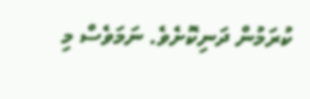ކުރަމުން ދަނިކޮށެވެ. ނަމަވެސް މި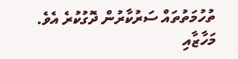ތުހުމަތުތައް ސަރުކާރުން ދޮގުކުރެ އެވެ.
މަހާޒާއި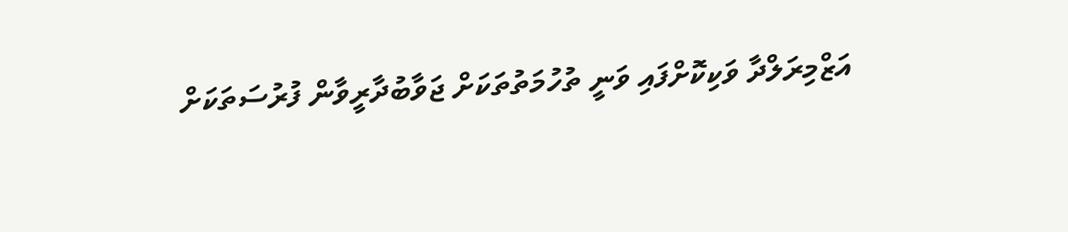އަޒްމިރަލްދާ ވަކިކޮށްފައި ވަނީ ތުހުމަތުތަކަށް ޖަވާބުދާރީވާން ފުރުސަތަކަށް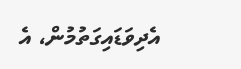އެދިވަޑައިގަތުމުން، އެ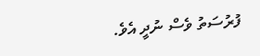ފުރުސަތު ވެސް ނުދީ އެވެ.